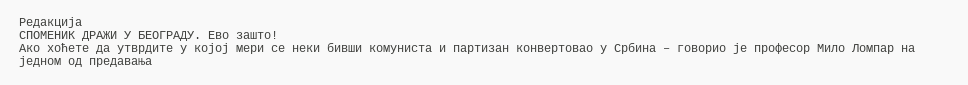Редакција
СПОМЕНИК ДРАЖИ У БЕОГРАДУ. Ево зашто!
Ако хоћете да утврдите у којој мери се неки бивши комуниста и партизан конвертовао у Србина – говорио је професор Мило Ломпар на једном од предавања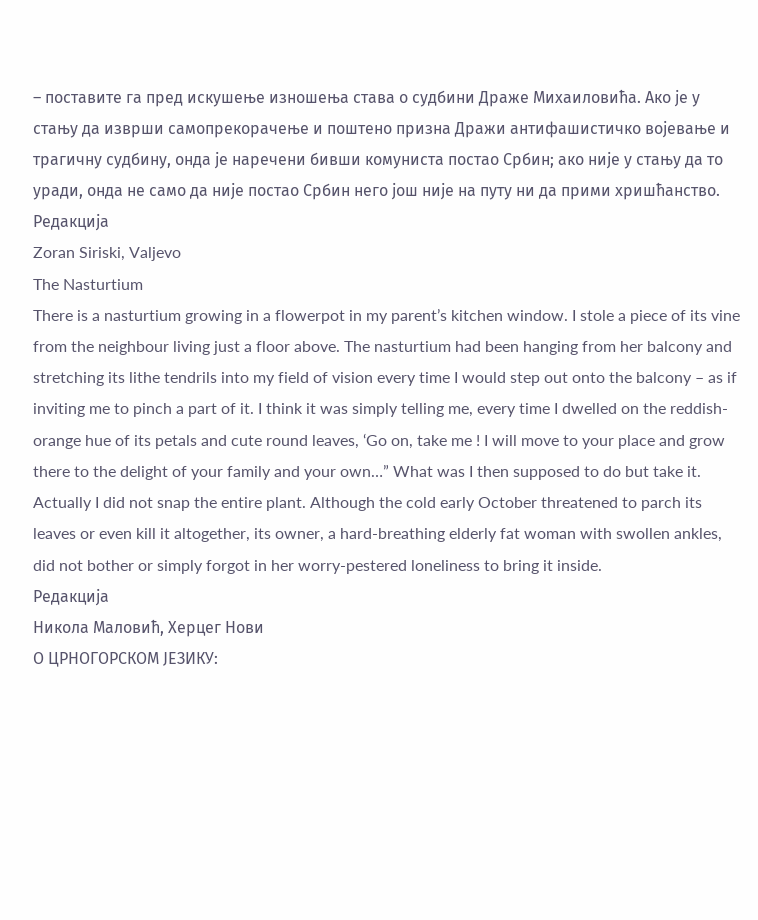– поставите га пред искушење изношења става о судбини Драже Михаиловића. Ако је у стању да изврши самопрекорачење и поштено призна Дражи антифашистичко војевање и трагичну судбину, онда је наречени бивши комуниста постао Србин; ако није у стању да то уради, онда не само да није постао Србин него још није на путу ни да прими хришћанство.
Редакција
Zoran Siriski, Valjevo
The Nasturtium
There is a nasturtium growing in a flowerpot in my parent’s kitchen window. I stole a piece of its vine from the neighbour living just a floor above. The nasturtium had been hanging from her balcony and stretching its lithe tendrils into my field of vision every time I would step out onto the balcony – as if inviting me to pinch a part of it. I think it was simply telling me, every time I dwelled on the reddish-orange hue of its petals and cute round leaves, ‘Go on, take me ! I will move to your place and grow there to the delight of your family and your own…” What was I then supposed to do but take it. Actually I did not snap the entire plant. Although the cold early October threatened to parch its leaves or even kill it altogether, its owner, a hard-breathing elderly fat woman with swollen ankles, did not bother or simply forgot in her worry-pestered loneliness to bring it inside.
Редакција
Никола Маловић, Херцег Нови
О ЦРНОГОРСКОМ ЈЕЗИКУ: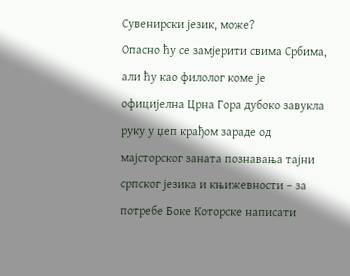Сувенирски језик, може?
Опасно ћу се замјерити свима Србима, али ћу као филолог коме је официјелна Црна Гора дубоко завукла руку у џеп крађом зараде од мајсторског заната познавања тајни српског језика и књижевности – за потребе Боке Которске написати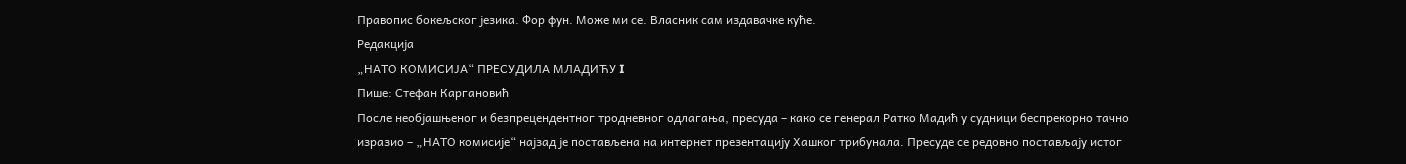Правопис бокељског језика. Фор фун. Може ми се. Власник сам издавачке куће.
Редакција
„НАТО КОМИСИЈА“ ПРЕСУДИЛА МЛАДИЋУ I
Пише: Стефан Каргановић
После необјашњеног и безпрецендентног тродневног одлагања, пресуда – како се генерал Ратко Мадић у судници беспрекорно тачно изразио – „НАТО комисије“ најзад је постављена на интернет презентацију Хашког трибунала. Пресуде се редовно постављају истог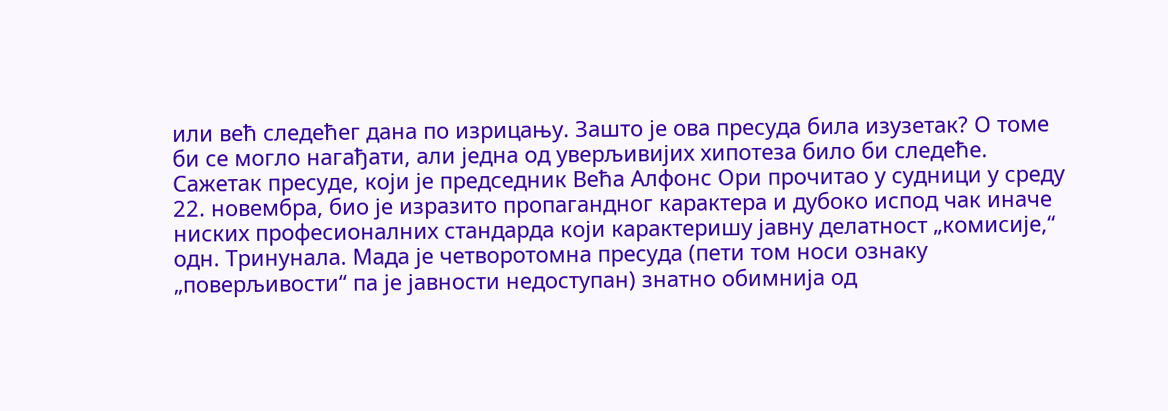или већ следећег дана по изрицању. Зашто је ова пресуда била изузетак? О томе би се могло нагађати, али једна од уверљивијих хипотеза било би следеће. Сажетак пресуде, који је председник Већа Алфонс Ори прочитао у судници у среду 22. новембра, био је изразито пропагандног карактера и дубоко испод чак иначе ниских професионалних стандарда који карактеришу јавну делатност „комисије,“ одн. Тринунала. Мада је четворотомна пресуда (пети том носи ознаку „поверљивости“ па је јавности недоступан) знатно обимнија од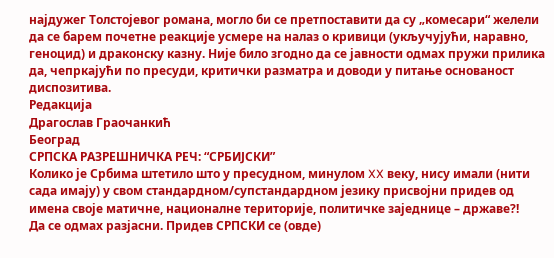најдужег Толстојевог романа, могло би се претпоставити да су „комесари“ желели да се барем почетне реакције усмере на налаз о кривици (укључујући, наравно, геноцид) и драконску казну. Није било згодно да се јавности одмах пружи прилика да, чепркајући по пресуди, критички разматра и доводи у питање основаност диспозитива.
Редакција
Драгослав Граочанкић
Београд
СРПСКА РАЗРЕШНИЧКА РЕЧ: “СРБИЈСКИ”
Колико је Србима штетило што у пресудном, минулом XX веку, нису имали (нити сада имају) у свом стандардном/супстандардном језику присвојни придев од имена своје матичне, националне територије, политичке заједнице – државе?!
Да се одмах разјасни. Придев СРПСКИ се (овде)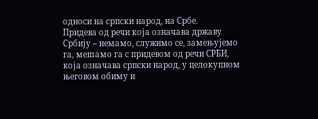односи на српски народ, на Србе.
Придева од речи која означава државу Србију – немамо, служимо се, замењујемо га, мешамо га с придевом од речи СРБИ, која означава српски народ, у целокупном његовом обиму и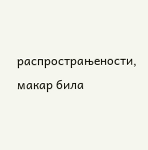распрострањености, макар била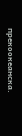прекоокеанска.